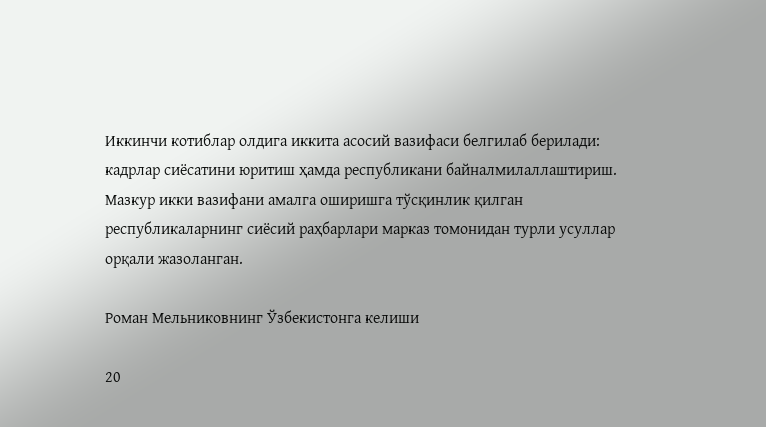Иккинчи котиблар олдига иккита асосий вазифаси белгилаб берилади: кадрлар сиёсатини юритиш ҳамда республикани байналмилаллаштириш. Мазкур икки вазифани амалга оширишга тўсқинлик қилган республикаларнинг сиёсий раҳбарлари марказ томонидан турли усуллар орқали жазоланган.

Роман Мельниковнинг Ўзбекистонга келиши

20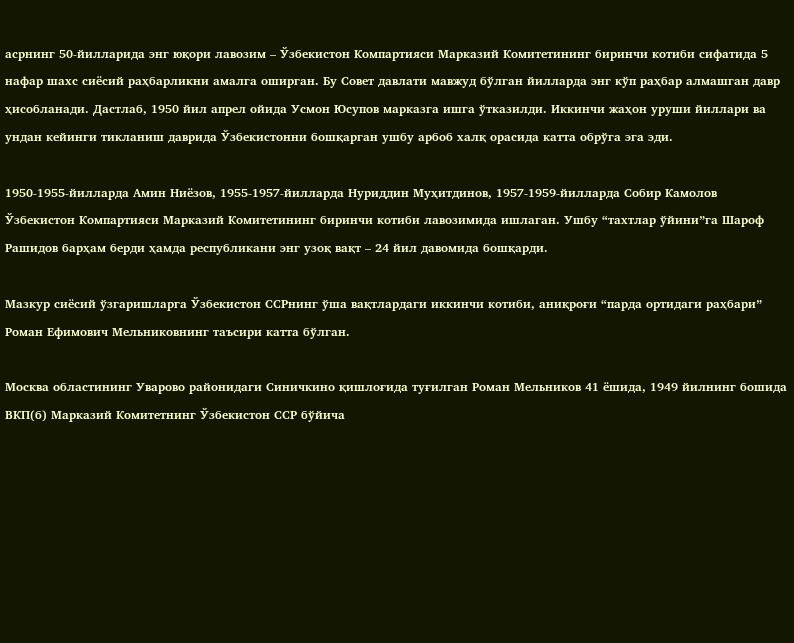асрнинг 50-йилларида энг юқори лавозим – Ўзбекистон Компартияси Марказий Комитетининг биринчи котиби сифатида 5 нафар шахс сиёсий раҳбарликни амалга оширган. Бу Совет давлати мавжуд бўлган йилларда энг кўп раҳбар алмашган давр ҳисобланади. Дастлаб, 1950 йил апрел ойида Усмон Юсупов марказга ишга ўтказилди. Иккинчи жаҳон уруши йиллари ва ундан кейинги тикланиш даврида Ўзбекистонни бошқарган ушбу арбоб халқ орасида катта обрўга эга эди.

1950-1955-йилларда Амин Ниёзов, 1955-1957-йилларда Нуриддин Муҳитдинов, 1957-1959-йилларда Собир Камолов Ўзбекистон Компартияси Марказий Комитетининг биринчи котиби лавозимида ишлаган. Ушбу “тахтлар ўйини”га Шароф Рашидов барҳам берди ҳамда республикани энг узоқ вақт – 24 йил давомида бошқарди.

Мазкур сиёсий ўзгаришларга Ўзбекистон ССРнинг ўша вақтлардаги иккинчи котиби, аниқроғи “парда ортидаги раҳбари” Роман Ефимович Мельниковнинг таъсири катта бўлган.

Москва областининг Уварово районидаги Синичкино қишлоғида туғилган Роман Мельников 41 ёшида, 1949 йилнинг бошида ВКП(б) Марказий Комитетнинг Ўзбекистон ССР бўйича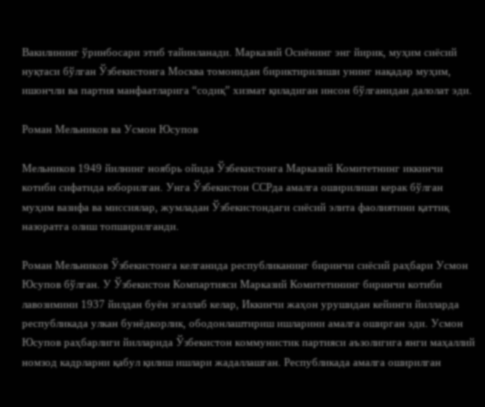Вакилининг ўринбосари этиб тайинланади. Марказий Осиёнинг энг йирик, муҳим сиёсий нуқтаси бўлган Ўзбекистонга Москва томонидан бириктирилиши унинг нақадар муҳим, ишончли ва партия манфаатларига “содиқ” хизмат қиладиган инсон бўлганидан далолат эди.

Роман Мельников ва Усмон Юсупов

Мельников 1949 йилнинг ноябрь ойида Ўзбекистонга Марказий Комитетнинг иккинчи котиби сифатида юборилган. Унга Ўзбекистон ССРда амалга оширилиши керак бўлган муҳим вазифа ва миссиялар, жумладан Ўзбекистондаги сиёсий элита фаолиятини қаттиқ назоратга олиш топширилганди.

Роман Мельников Ўзбекистонга келганида республиканинг биринчи сиёсий раҳбари Усмон Юсупов бўлган. У Ўзбекистон Компартияси Марказий Комитетининг биринчи котиби лавозимини 1937 йилдан буён эгаллаб келар, Иккинчи жаҳон урушидан кейинги йилларда республикада улкан бунёдкорлик, ободонлаштириш ишларини амалга оширган эди. Усмон Юсупов раҳбарлиги йилларида Ўзбекистон коммунистик партияси аъзолигига янги маҳаллий номзод кадрларни қабул қилиш ишлари жадаллашган. Республикада амалга оширилган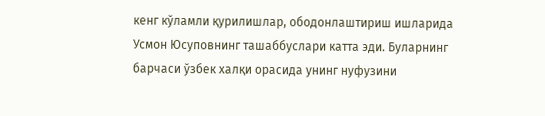кенг кўламли қурилишлар, ободонлаштириш ишларида Усмон Юсуповнинг ташаббуслари катта эди. Буларнинг барчаси ўзбек халқи орасида унинг нуфузини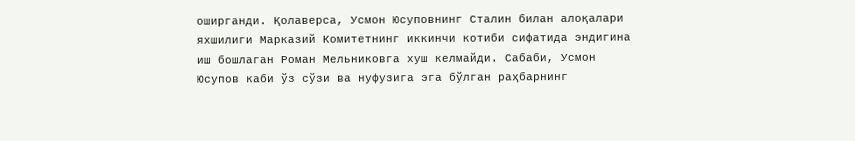оширганди. Қолаверса, Усмон Юсуповнинг Сталин билан алоқалари яхшилиги Марказий Комитетнинг иккинчи котиби сифатида эндигина иш бошлаган Роман Мельниковга хуш келмайди. Сабаби, Усмон Юсупов каби ўз сўзи ва нуфузига эга бўлган раҳбарнинг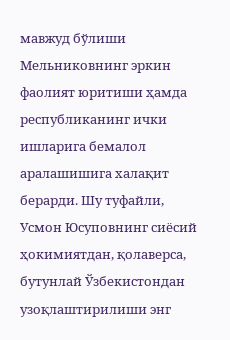мавжуд бўлиши Мельниковнинг эркин фаолият юритиши ҳамда республиканинг ички ишларига бемалол аралашишига халақит берарди. Шу туфайли, Усмон Юсуповнинг сиёсий ҳокимиятдан, қолаверса, бутунлай Ўзбекистондан узоқлаштирилиши энг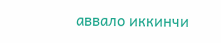аввало иккинчи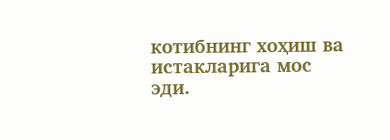котибнинг хоҳиш ва истакларига мос эди.